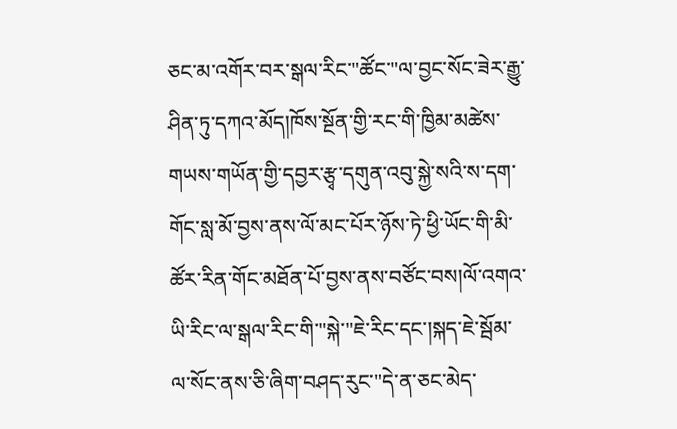ཅང་མ་འགོར་བར་སྒལ་རིང་"ཚོང་"ལ་བྱང་སོང་ཟེར་རྒྱུ་ཤིན་ཏུ་དཀའ་མོད།ཁོས་སྔོན་གྱི་རང་གི་ཁྱིམ་མཚེས་གཡས་གཡོན་གྱི་དབྱར་རྩྭ་དགུན་འབུ་སྐྱེ་སའི་ས་དག་གོང་སླ་མོ་བྱས་ནས་ལོ་མང་པོར་ཉོས་ཏེ་ཕྱི་ཡོང་གི་མི་ཚོར་རིན་གོང་མཐོན་པོ་བྱས་ནས་བཙོང་བས།ལོ་འགའ་ཡི་རིང་ལ་སྒལ་རིང་གི་"སྐེ་"ཇེ་རིང་དང་།སྐད་ཇེ་སྦོམ་ལ་སོང་ནས་ཅི་ཞིག་བཤད་རུང་"དེ་ན་ཅང་མེད་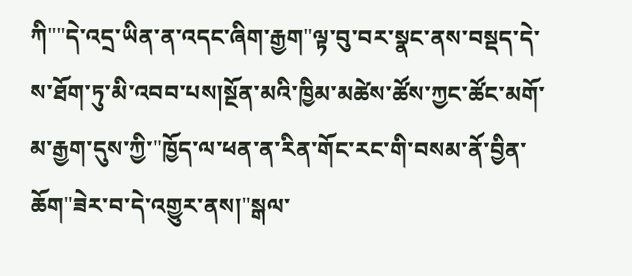ཀི""དེ་འདྲ་ཡིན་ན་འདང་ཞིག་རྒྱག"ལྟ་བུ་བར་སྣང་ནས་བསྡད་དེ་ས་ཐོག་ཏུ་མི་འབབ་པས།སྔོན་མའི་ཁྱིམ་མཚེས་ཚོས་ཀྱང་ཚོང་མགོ་མ་རྒྱག་དུས་ཀྱི་"ཁྱོད་ལ་ཕན་ན་རིན་གོང་རང་གི་བསམ་ནོ་བྱིན་ཆོག"ཟེར་བ་དེ་འགྱུར་ནས།"སྒལ་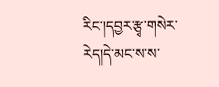རིང་།དབྱར་རྩྭ་གསེར་རེད།དེ་མང་ས་ས་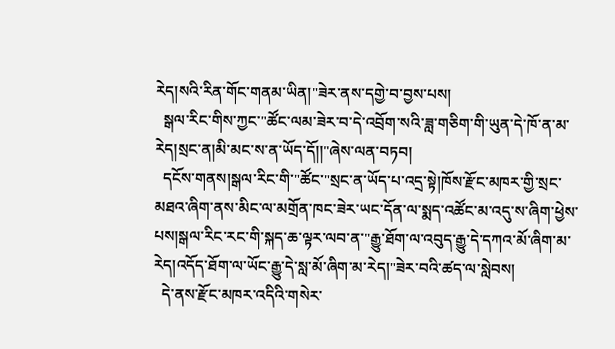རེད།སའི་རིན་གོང་གནམ་ཡིན།"ཟེར་ནས་དགྱེ་བ་བྱས་པས།
  སྒལ་རིང་གིས་ཀྱང་"ཚོང་ལམ་ཟེར་བ་དེ་འབྲོག་སའི་ཟླ་གཅིག་གི་ཡུན་དེ་ཁོ་ན་མ་རེད།སྲང་ན།མི་མང་ས་ན་ཡོད་དོ།།"ཞེས་ལན་བཏབ།
  དངོས་གནས།སྒལ་རིང་གི་"ཚོང་"སྲང་ན་ཡོད་པ་འདྲ་སྟེ།ཁོས་རྫོང་མཁར་གྱི་སྲང་མཐའ་ཞིག་ནས་མིང་ལ་མགྲོན་ཁང་ཟེར་ཡང་དོན་ལ་སྨད་འཚོང་མ་འདུ་ས་ཞིག་ཕྱེས་པས།སྒལ་རིང་རང་གི་སྐད་ཆ་ལྟར་ལབ་ན་"རྒྱུ་ཐོག་ལ་འབུད་རྒྱུ་དེ་དཀའ་མོ་ཞིག་མ་རེད།འདོད་ཐོག་ལ་ཡོང་རྒྱུ་དེ་སླ་མོ་ཞིག་མ་རེད།"ཟེར་བའི་ཚད་ལ་སླེབས།
  དེ་ནས་རྫོང་མཁར་འདིའི་གསེར་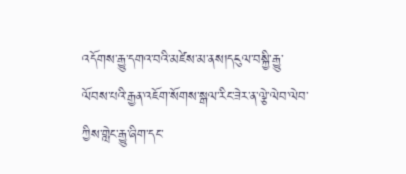འདོགས་རྒྱུ་དགའ་བའི་མཛེས་མ་ནས།དངུལ་བསྐྱི་རྒྱུ་ལོབས་པའི་རྒྱན་འཇོག་སོགས་སྒལ་རིང་ཟེར་ན་ལྕེ་ལེབ་ལེབ་ཀྱིས་གླེང་རྒྱུ་ཞིག་དང་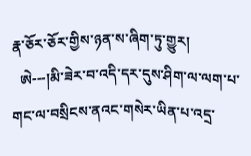རྣ་ཅོར་ཅོར་གྱིས་ཉན་ས་ཞིག་ཏུ་གྱུར།
  ཨེ---།མི་ཟེར་བ་འདི་དར་དུས་ཤིག་ལ་ལག་པ་གང་ལ་བསྲིངས་ནའང་གསེར་ཡིན་པ་འདྲ་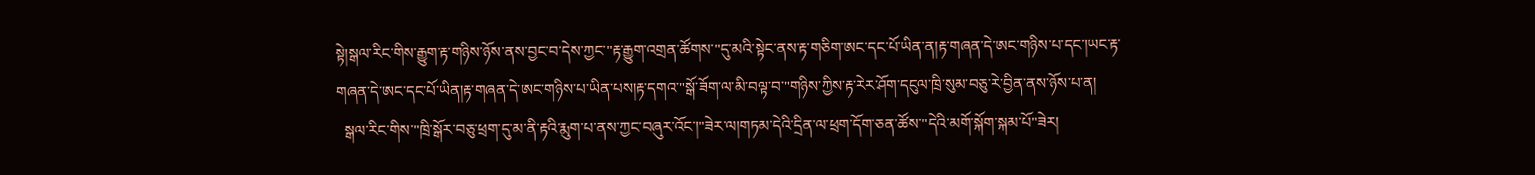སྟེ།སྒལ་རིང་གིས་རྒྱུག་རྟ་གཉིས་ཉོས་ནས་བྱང་བ་དེས་ཀྱང་"རྟ་རྒྱུག་འགྲན་ཚོགས་"དུ་མའི་སྟེང་ནས་རྟ་གཅིག་ཨང་དང་པོ་ཡིན་ན།རྟ་གཞན་དེ་ཨང་གཉིས་པ་དང་།ཡང་རྟ་གཞན་དེ་ཨང་དང་པོ་ཡིན།རྟ་གཞན་དེ་ཨང་གཉིས་པ་ཡིན་པས།རྟ་དགའ་"སྒོ་ཟོག་ལ་མི་བལྟ་བ་"གཉིས་ཀྱིས་རྟ་རེར་ཤོག་དངུལ་ཁྲི་སུམ་བཅུ་རེ་བྱིན་ནས་ཉོས་པ་ན།
  སྒལ་རིང་གིས་"ཁྲི་སྒོར་བཅུ་ཕྲག་དུ་མ་ནི་རྟའི་རྨུག་པ་ནས་ཀྱང་བཞུར་འོང་།"ཟེར་ལ།གཏམ་དེའི་དྲིན་ལ་ཕྲག་དོག་ཅན་ཚོས་"དེའི་མགོ་སྐོག་སྐམ་པོ"ཟེར།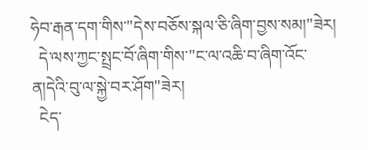ཧེབ་རྒན་དག་གིས་"དེས་བཅོས་སྐལ་ཅི་ཞིག་བྱས་སམ།"ཟེར།
  དེ་ལས་ཀྱང་སྤྲང་བོ་ཞིག་གིས་"ང་ལ་འཆི་བ་ཞིག་འོང་ན།དེའི་བུ་ལ་སྐྱེ་བར་ཤོག"ཟེར།
  ངེད་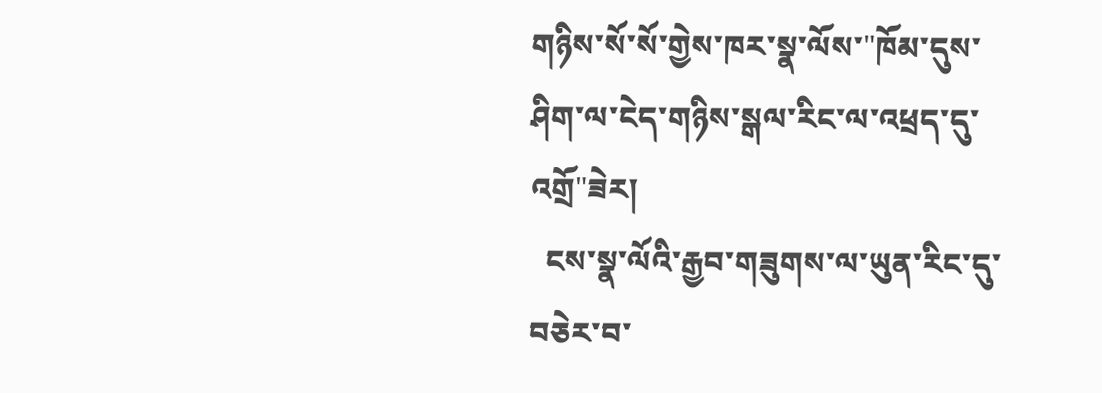གཉིས་སོ་སོ་གྱེས་ཁར་སྣ་ལོས་"ཁོམ་དུས་ཤིག་ལ་ངེད་གཉིས་སྒལ་རིང་ལ་འཕྲད་དུ་འགྲོ"ཟེར།
  ངས་སྣ་ལོའི་རྒྱབ་གཟུགས་ལ་ཡུན་རིང་དུ་བཅེར་བ་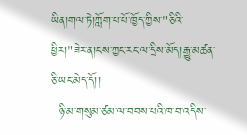ཡིན།གལ་ཏེ།ཀློག་པ་པོ་ཁྱོད་ཀྱིས་"ཅིའི་ཕྱིར།"ཟེར་ན།ངས་ཀྱང་རང་ལ་དྲིས་མོད།རྒྱུ་མཚན་ཅི་ཡང་མེད་དོ།།
  ཉི་མ་གསུམ་ཙམ་ལ་བབས་པའི་ཁ་བ་འདིས་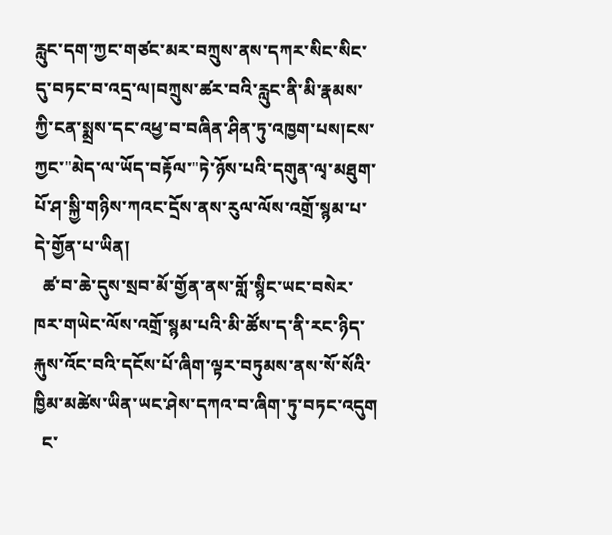རླུང་དག་ཀྱང་གཙང་མར་བཀྲུས་ནས་དཀར་སིང་སིང་དུ་བཏང་བ་འདྲ་ལ།བཀྲུས་ཚར་བའི་རླུང་ནི་མི་རྣམས་ཀྱི་ངན་སྨྲས་དང་འཕྱ་བ་བཞིན་ཤིན་ཏུ་འཁྱག་པས།ངས་ཀྱང་"མེད་ལ་ཡོད་བརྟོལ་"ཏེ་ཉོས་པའི་དགུན་ལྭ་མཐུག་པོ་ཤ་སྐྱི་གཉིས་ཀའང་དྲོས་ནས་རུལ་ལོས་འགྲོ་སྙམ་པ་དེ་གྱོན་པ་ཡིན།
  ཚ་བ་ཆེ་དུས་སྲབ་མོ་གྱོན་ནས་གློ་སྙིང་ཡང་བསེར་ཁར་གཡེང་ལོས་འགྲོ་སྙམ་པའི་མི་ཚོས་ད་ནི་རང་ཉིད་རྐུས་འོང་བའི་དངོས་པོ་ཞིག་ལྟར་བཏུམས་ནས་སོ་སོའི་ཁྱིམ་མཚེས་ཡིན་ཡང་ཤེས་དཀའ་བ་ཞིག་ཏུ་བཏང་འདུག
  ང་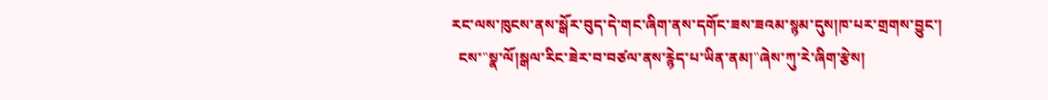རང་ལས་ཁུངས་ནས་སྒོར་བུད་དེ་གང་ཞིག་ནས་དགོང་ཟས་ཟའམ་སྙམ་དུས།ཁ་པར་གྲགས་བྱུང་།
  ངས་"སྣ་ལོ།སྒལ་རིང་ཟེར་བ་བཙལ་ནས་རྙེད་པ་ཡིན་ནམ།"ཞེས་ཀུ་རེ་ཞིག་རྩེས།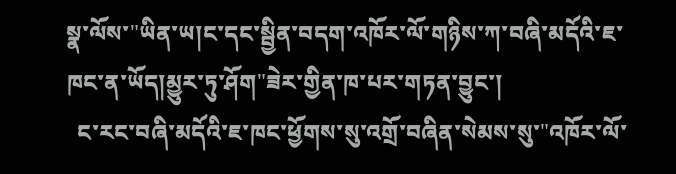སྣ་ལོས་"ཡིན་ཡ།ང་དང་སྦྱིན་བདག་འཁོར་ལོ་གཉིས་ཀ་བཞི་མདོའི་ཇ་ཁང་ན་ཡོད།མྱུར་ཏུ་ཤོག"ཟེར་གྱིན་ཁ་པར་གཏན་བྱུང་།
  ང་རང་བཞི་མདོའི་ཇ་ཁང་ཕྱོགས་སུ་འགྲོ་བཞིན་སེམས་སུ་"འཁོར་ལོ་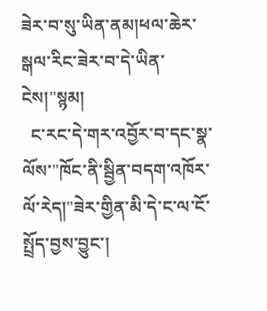ཟེར་བ་སུ་ཡིན་ནམ།ཕལ་ཆེར་སྒལ་རིང་ཟེར་བ་དེ་ཡིན་ངེས།"སྙམ།
  ང་རང་དེ་གར་འབྱོར་བ་དང་སྣ་ལོས་"ཁོང་ནི་སྦྱིན་བདག་འཁོར་ལོ་རེད།"ཟེར་གྱིན་མི་དེ་ང་ལ་ངོ་སྤྲོད་བྱས་བྱུང་།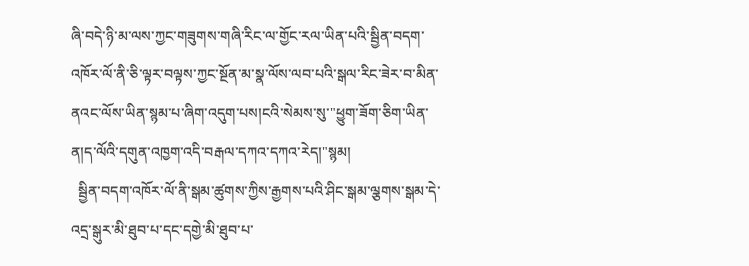ཞི་བདེ་ཉི་མ་ལས་ཀྱང་གཟུགས་གཞི་རིང་ལ་གྱོང་རལ་ཡིན་པའི་སྦྱིན་བདག་འཁོར་ལོ་ནི་ཅི་ལྟར་བལྟས་ཀྱང་སྔོན་མ་སྣ་ལོས་ལབ་པའི་སྒལ་རིང་ཟེར་བ་མིན་ནའང་ལོས་ཡིན་སྙམ་པ་ཞིག་འདུག་པས།ངའི་སེམས་སུ་"ཕྱུག་ཟོག་ཅིག་ཡིན་ན།ད་ལོའི་དགུན་འཁྱག་འདི་བརྒལ་དཀའ་དཀའ་རེད།"སྙམ།
  སྦྱིན་བདག་འཁོར་ལོ་ནི་སྒམ་ཚུགས་ཀྱིས་རྒྱགས་པའི་ཤིང་སྒམ་ལྕགས་སྒམ་དེ་འདྲ་སྒུར་མི་ཐུབ་པ་དང་དགྱེ་མི་ཐུབ་པ་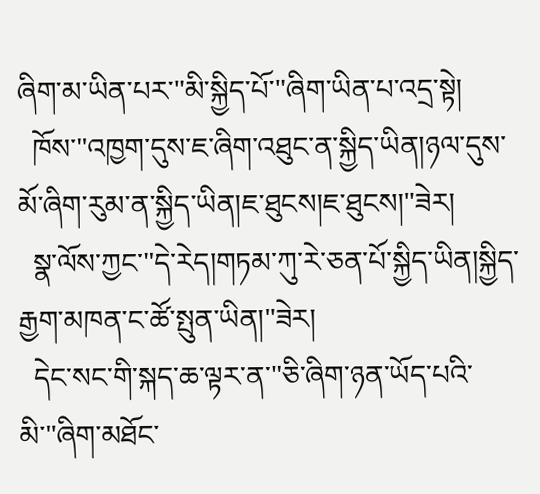ཞིག་མ་ཡིན་པར་"མི་སྐྱིད་པོ་"ཞིག་ཡིན་པ་འདྲ་སྟེ།
  ཁོས་"འཁྱག་དུས་ཇ་ཞིག་འཐུང་ན་སྐྱིད་ཡིན།ཉལ་དུས་མོ་ཞིག་རུམ་ན་སྐྱིད་ཡིན།ཇ་ཐུངས།ཇ་ཐུངས།"ཟེར།
  སྣ་ལོས་ཀྱང་"དེ་རེད།གཏམ་ཀུ་རེ་ཅན་པོ་སྐྱིད་ཡིན།སྐྱིད་རྒྱག་མཁན་ང་ཚོ་སྤུན་ཡིན།"ཟེར།
  དེང་སང་གི་སྐད་ཆ་ལྟར་ན་"ཅི་ཞིག་ཉན་ཡོད་པའི་མི་"ཞིག་མཐོང་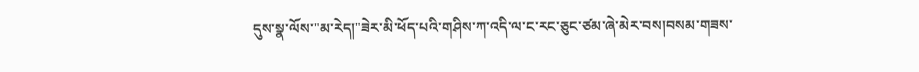དུས་སྣ་ལོས་"མ་རེད།"ཟེར་མི་ཕོད་པའི་གཤིས་ཀ་འདི་ལ་ང་རང་ཅུང་ཙམ་ཞེ་མེར་བས།བསམ་གཟས་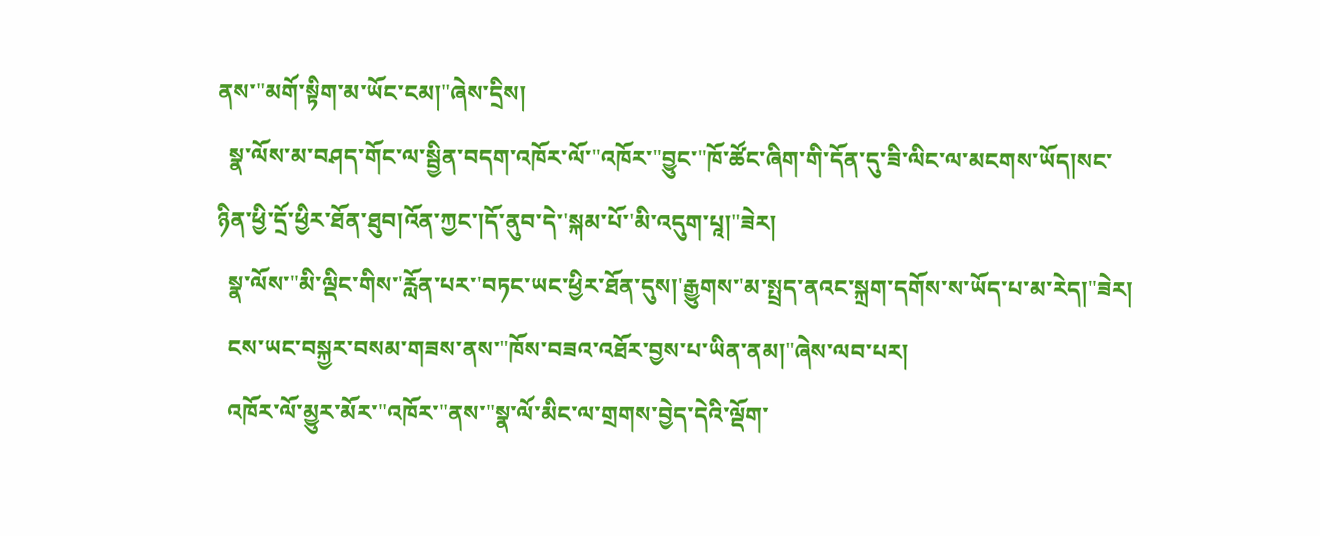ནས་"མགོ་སྟིག་མ་ཡོང་ངམ།"ཞེས་དྲིས།
  སྣ་ལོས་མ་བཤད་གོང་ལ་སྦྱིན་བདག་འཁོར་ལོ་"འཁོར་"བྱུང་"ཁོ་ཚོང་ཞིག་གི་དོན་དུ་ཟི་ལིང་ལ་མངགས་ཡོད།སང་ཉིན་ཕྱི་དྲོ་ཕྱིར་ཐོན་ཐུབ།འོན་ཀྱང་།དོ་ནུབ་དེ་'སྐམ་པོ་'མི་འདུག་པཱ།"ཟེར།
  སྣ་ལོས་"མི་ལྡིང་གིས་'རློན་པར་'བཏང་ཡང་ཕྱིར་ཐོན་དུས།'རྒྱུགས་'མ་སྤྲད་ནའང་སྐྲག་དགོས་ས་ཡོད་པ་མ་རེད།"ཟེར།
  ངས་ཡང་བསྐྱར་བསམ་གཟས་ནས་"ཁོས་བཟའ་འཐོར་བྱས་པ་ཡིན་ནམ།"ཞེས་ལབ་པར།
  འཁོར་ལོ་མྱུར་མོར་"འཁོར་"ནས་"སྣ་ལོ་མིང་ལ་གྲགས་བྱེད་དེའི་ལྡོག་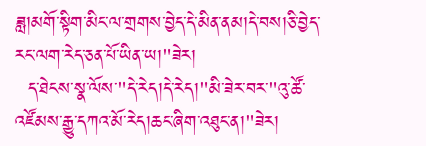ཟླ།མགོ་སྟིག་མིང་ལ་གྲགས་བྱེད་དེ་མིན་ནམ།དེ་བས།ཅི་བྱེད་རང་ལག་རེད་ཅན་པོ་ཡིན་ཡ།"ཟེར།
  ད་ཐེངས་སྣ་ལོས་"དེ་རེད།དེ་རེད།"མི་ཟེར་བར་"འུ་ཚོ་འཛོམས་རྒྱུ་དཀའ་མོ་རེད།ཆང་ཞིག་འཐུང་ན།"ཟེར།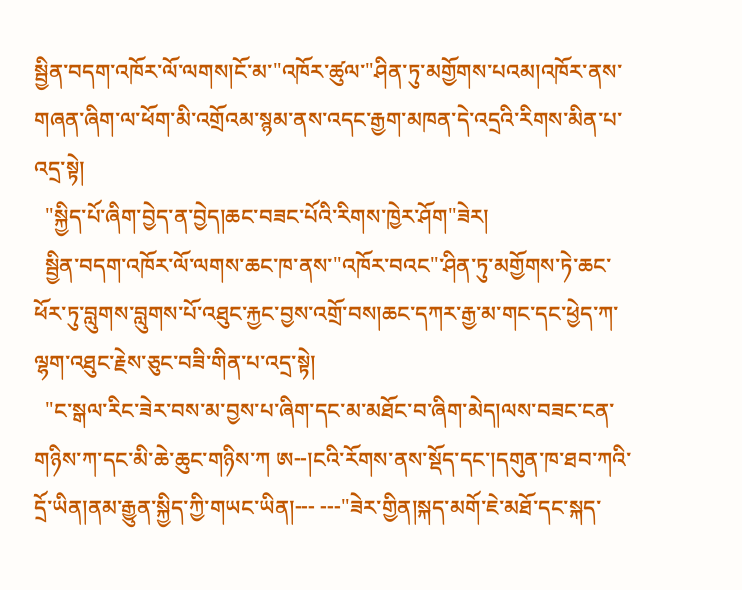སྦྱིན་བདག་འཁོར་ལོ་ལགས།ངོ་མ་"འཁོར་ཚུལ་"ཤིན་ཏུ་མགྱོགས་པའམ།འཁོར་ནས་གཞན་ཞིག་ལ་ཕོག་མི་འགྲོའམ་སྙམ་ནས་འདང་རྒྱག་མཁན་དེ་འདྲའི་རིགས་མིན་པ་འདྲ་སྟེ།
  "སྐྱིད་པོ་ཞིག་བྱེད་ན་བྱེད།ཆང་བཟང་པོའི་རིགས་ཁྱེར་ཤོག"ཟེར།
  སྦྱིན་བདག་འཁོར་ལོ་ལགས་ཆང་ཁ་ནས་"འཁོར་བའང"་ཤིན་ཏུ་མགྱོགས་ཏེ་ཆང་ཕོར་ཏུ་བླུགས་བླུགས་པོ་འཐུང་རྐྱང་བྱས་འགྲོ་བས།ཆང་དཀར་རྒྱ་མ་གང་དང་ཕྱེད་ཀ་ལྷག་འཐུང་རྗེས་ཅུང་བཟི་གིན་པ་འདྲ་སྟེ།
  "ང་སྒལ་རིང་ཟེར་བས་མ་བྱས་པ་ཞིག་དང་མ་མཐོང་བ་ཞིག་མེད།ལས་བཟང་ངན་གཉིས་ཀ་དང་མི་ཆེ་ཆུང་གཉིས་ཀ ཨ--།ངའི་རོགས་ནས་སྡོད་དང་།དགུན་ཁ་ཐབ་ཀའི་དྲོ་ཡིན།ནམ་རྒྱུན་སྐྱིད་ཀྱི་གཡང་ཡིན།--- ---"ཟེར་གྱིན།སྐད་མགོ་ཇེ་མཐོ་དང་སྐད་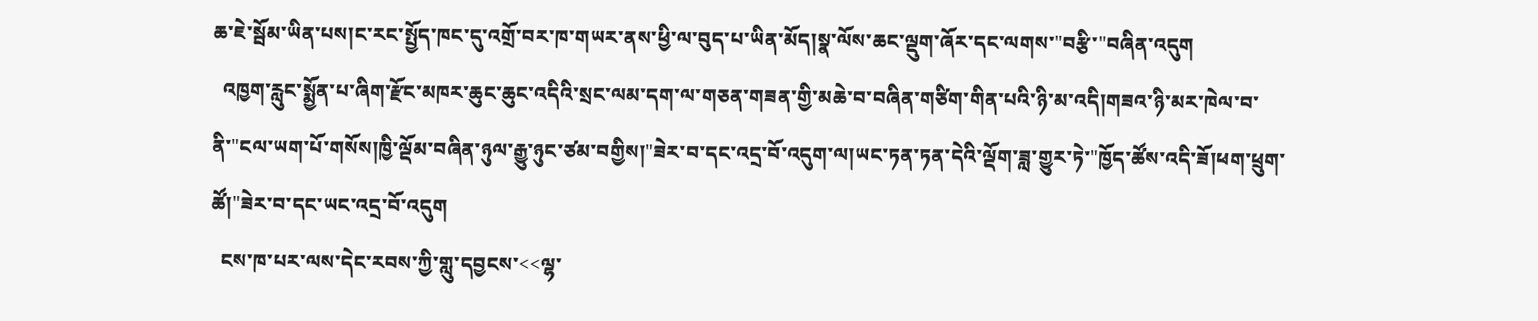ཆ་ཇེ་སྦོམ་ཡིན་པས།ང་རང་སྤྱོད་ཁང་དུ་འགྲོ་བར་ཁ་གཡར་ནས་ཕྱི་ལ་བུད་པ་ཡིན་མོད།སྣ་ལོས་ཆང་ལྡུག་ཞོར་དང་ལགས་"བརྩི་"བཞིན་འདུག
  འཁྱག་རླུང་སྨྱོན་པ་ཞིག་རྫོང་མཁར་ཆུང་ཆུང་འདིའི་སྲང་ལམ་དག་ལ་གཅན་གཟན་གྱི་མཆེ་བ་བཞིན་གཙིག་གིན་པའི་ཉི་མ་འདི།གཟའ་ཉི་མར་ཁེལ་བ་ནི་"ངལ་ཡག་པོ་གསོས།ཁྱི་ལྡོམ་བཞིན་ཉུལ་རྒྱུ་ཉུང་ཙམ་བགྱིས།"ཟེར་བ་དང་འདྲ་བོ་འདུག་ལ།ཡང་ཏན་ཏན་དེའི་ལྡོག་ཟླ་གྱུར་ཏེ་"ཁྱོད་ཚོས་འདི་ཟོ།ཕག་ཕྲུག་ཚོ།"ཟེར་བ་དང་ཡང་འདྲ་བོ་འདུག
  ངས་ཁ་པར་ལས་དེང་རབས་ཀྱི་གླུ་དབྱངས་<<ལྷ་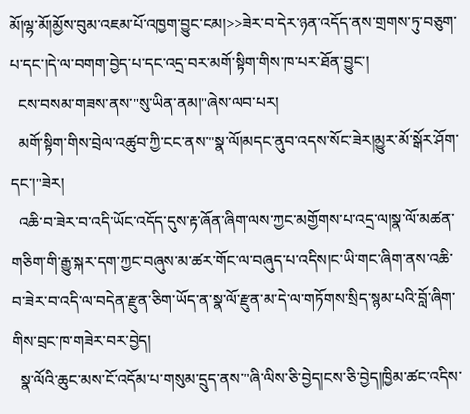མོ།ལྷ་མོ།མྱོས་བུམ་འཇམ་པོ་འཁྱག་བྱུང་ངམ།>>ཟེར་བ་དེར་ཉན་འདོད་ནས་གྲགས་ཏུ་བཅུག་པ་དང་།དེ་ལ་བགག་བྱེད་པ་དང་འདྲ་བར་མགོ་སྟིག་གིས་ཁ་པར་ཐོན་བྱུང་།
  ངས་བསམ་གཟས་ནས་"སུ་ཡིན་ནམ།"ཞེས་ལབ་པར།
  མགོ་སྟིག་གིས་བྲེལ་འཚུབ་ཀྱི་ངང་ནས་"སྣ་ལོ།མདང་ནུབ་འདས་སོང་ཟེར།མྱུར་མོ་སྒོར་ཤོག་དང་།"ཟེར།
  འཆི་བ་ཟེར་བ་འདི་ཡོང་འདོད་དུས་རྟ་ཞོན་ཞིག་ལས་ཀྱང་མགྱོགས་པ་འདྲ་ལ།སྣ་ལོ་མཚན་གཅིག་གི་རྒྱུ་སྐར་དག་ཀྱང་བཞུས་མ་ཚར་གོང་ལ་བཞུད་པ་འདིས།ང་ཡི་གང་ཞིག་ནས་འཆི་བ་ཟེར་བ་འདི་ལ་བདེན་རྫུན་ཅིག་ཡོད་ན་སྣ་ལོ་རྫུན་མ་དེ་ལ་གཏོགས་སྲིད་སྙམ་པའི་བློ་ཞིག་གིས་བྲང་ཁ་གཟེར་བར་བྱེད།
  སྣ་ལོའི་ཆུང་མས་ངོ་འདོམ་པ་གསུམ་དྲུད་ནས་"ཞི་ལིས་ཅི་བྱེད།ངས་ཅི་བྱེད།ཁྱིམ་ཚང་འདིས་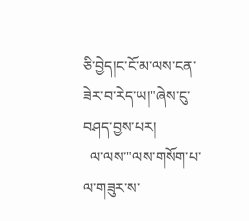ཅི་བྱེད།ང་ངོ་མ་ལས་ངན་ཟེར་བ་རེད་ཡ།"ཞེས་ངུ་བཤད་བྱས་པར།
  ལ་ལས་"ལས་གསོག་པ་ལ་གཟུར་ས་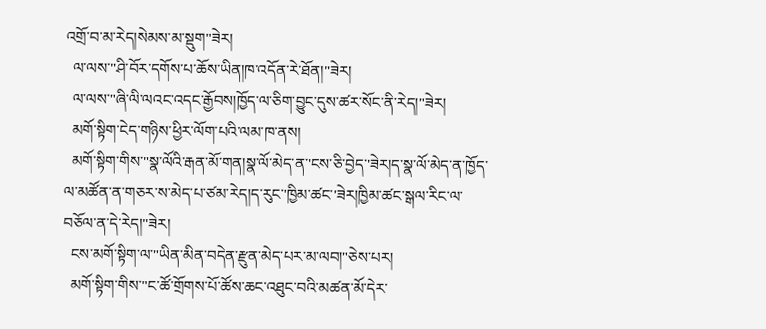འགྲོ་བ་མ་རེད།སེམས་མ་སྡུག"ཟེར།
  ལ་ལས་"ཤི་བོར་དགོས་པ་ཆོས་ཡིན།ཁ་འདོན་རེ་ཐོན།"ཟེར།
  ལ་ལས་"ཞི་ལི་ལའང་འདང་རྒྱོབས།ཁྱོད་ལ་ཅིག་བྱུང་དུས་ཚར་སོང་ནི་རེད།"ཟེར།
  མགོ་སྟིག་ངེད་གཉིས་ཕྱིར་ལོག་པའི་ལམ་ཁ་ནས།
  མགོ་སྟིག་གིས་"སྣ་ལོའི་རྒན་མོ་གན།སྣ་ལོ་མེད་ན་'ངས་ཅི་བྱེད་'ཟེར།ད་སྣ་ལོ་མེད་ན་ཁྱོད་ལ་མཚོན་ན་གཅར་ས་མེད་པ་ཙམ་རེད།ད་རུང་'ཁྱིམ་ཚང་'ཟེར།ཁྱིམ་ཚང་སྒལ་རིང་ལ་བཅོལ་ན་དེ་རེད།"ཟེར།
  ངས་མགོ་སྟིག་ལ་"ཡིན་མིན་བདེན་རྫུན་མེད་པར་མ་ལབ།"ཅེས་པར།
  མགོ་སྟིག་གིས་"ང་ཚོ་གྲོགས་པོ་ཚོས་ཆང་འཐུང་བའི་མཚན་མོ་དེར་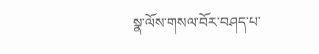སྣ་ལོས་གསལ་བོར་བཤད་པ་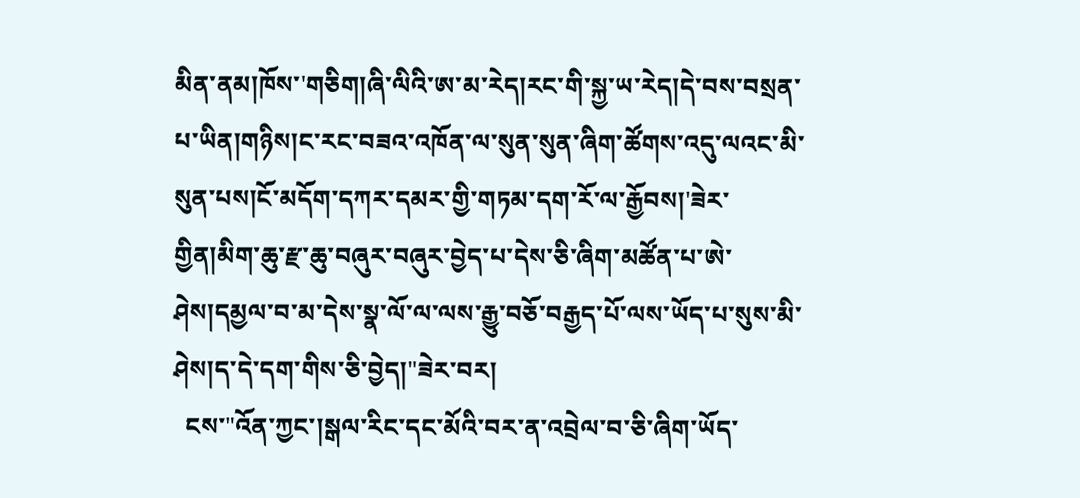མིན་ནམ།ཁོས་'གཅིག།ཞི་ལིའི་ཨ་མ་རེད།རང་གི་སྐྱ་ཡ་རེད།དེ་བས་བསྲན་པ་ཡིན།གཉིས།ང་རང་བཟའ་འཁོན་ལ་སུན་སུན་ཞིག་ཚོགས་འདུ་ལའང་མི་སུན་པས།ངོ་མདོག་དཀར་དམར་གྱི་གཏམ་དག་རོ་ལ་རྒྱོབས།'ཟེར་གྱིན།མིག་ཆུ་རྫ་ཆུ་བཞུར་བཞུར་བྱེད་པ་དེས་ཅི་ཞིག་མཚོན་པ་ཨེ་ཤེས།དམྱལ་བ་མ་དེས་སྣ་ལོ་ལ་ལས་རྒྱུ་བཅོ་བརྒྱད་པོ་ལས་ཡོད་པ་སུས་མི་ཤེས།ད་དེ་དག་གིས་ཅི་བྱེད།"ཟེར་བར།
  ངས་"འོན་ཀྱང་།སྒལ་རིང་དང་མོའི་བར་ན་འབྲེལ་བ་ཅི་ཞིག་ཡོད་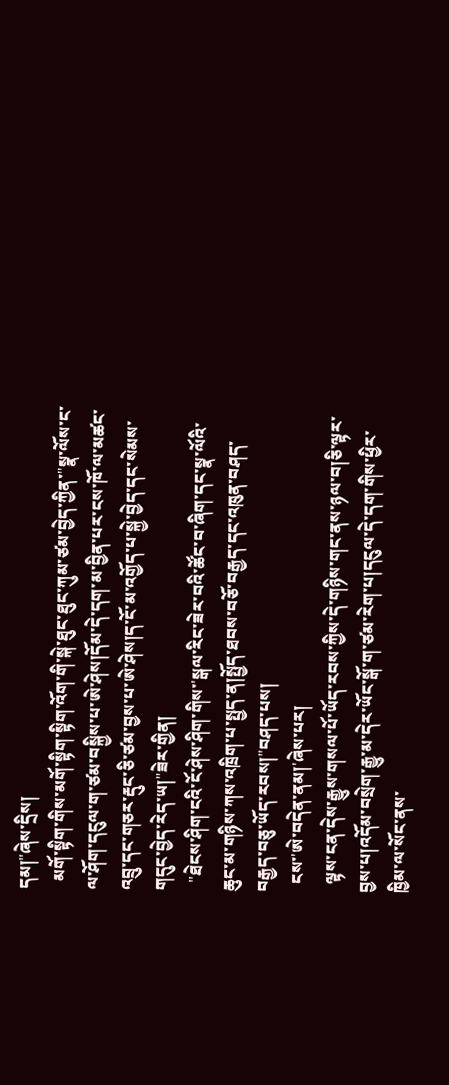དམ།"ཞེས་དྲིས།
  མགོ་སྟིག་གིས་མགོ་སྟིག་སྟིག་འོག་གི་སྐེ་ཐུང་ཐུང་ཀུམ་ཙམ་བྱེད་ཀྱིན་"སྣ་ལོས་ང་ལ་ཤོག་དངུལ་ག་ཙམ་བསྐྱིས་པ་ཨེ་ཤེས།དོམ་དེ་དག་མ་བྱིན་པར་ངས་ཁོ་ལ་མཚང་འབྲུ་དང་གཅར་རྡུང་ཅི་ཙམ་བྱས་པ་ཨེ་ཤེས།ད་ངོ་མ་འགྱོད་པ་སྐྱེ་བྱེད་དང་སེམས་གདུང་བྱེད་རེད་ཡ།"ཟེར་གྱིན།
  "ཐེངས་ཤིག་ངའི་ངོ་ཤེས་ཤིག་གིས་'སྒལ་རིང་ཟེར་བའི་ཚོང་བ་ཞིག་དང་སྣ་ལོའི་ཆུང་མ་གཉིས་ཀས་འཁྲིག་པ་སྤྱད་ན།སྤྱོད་ཐབས་བཅོ་བརྒྱད་དང་འཁུན་བཤད་བརྒྱད་བཅུ་ཡོད་རབས།"བཤད་པས།
  ངས་'ཨེ་བདེན་ནམ།'ཞེས་པར།
  ལྟས་ངན་དེས་རྒྱུས་གསལ་པོ་ཡོད་རབས་ཀྱིས་དེ་གཉིས་གང་ནས་ཉལ་བ།ཅི་ལྟར་བྱས་པ།འདོམ་བསྲེག་རྒྱུ་མ་དེར་ཡོང་སྒོ་ག་ཙམ་རེག་པ།དངུལ་དེ་དག་གིས་ཕྱིར་ཁྱིམ་ལ་སོང་ནས་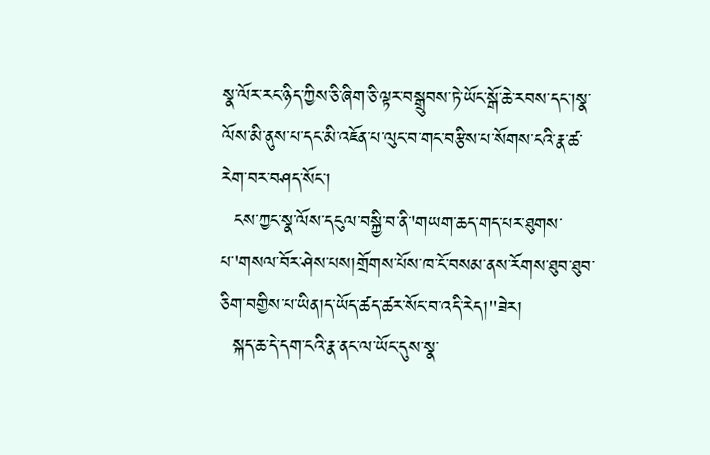སྣ་ལོར་རང་ཉིད་ཀྱིས་ཅི་ཞིག་ཅི་ལྟར་བསྒྲུབས་ཏེ་ཡོང་སྒོ་ཆེ་རབས་དང་།སྣ་ལོས་མི་ནུས་པ་དང་མི་འཇོན་པ་ལུང་བ་གང་བརྩིས་པ་སོགས་ངའི་རྣ་ཚ་རེག་བར་བཤད་སོང་།
  ངས་ཀྱང་སྣ་ལོས་དངུལ་བསྐྱི་བ་ནི་'གཡག་ཆད་གད་པར་ཐུགས་པ་'གསལ་བོར་ཤེས་པས།གྲོགས་པོས་ཁ་ངོ་བསམ་ནས་རོགས་ཐུབ་ཐུབ་ཅིག་བགྱིས་པ་ཡིན།ད་ཡོད་ཚད་ཚར་སོང་བ་འདི་རེད།"ཟེར།
  སྐད་ཆ་དེ་དག་ངའི་རྣ་ནང་ལ་ཡོང་དུས་སྣ་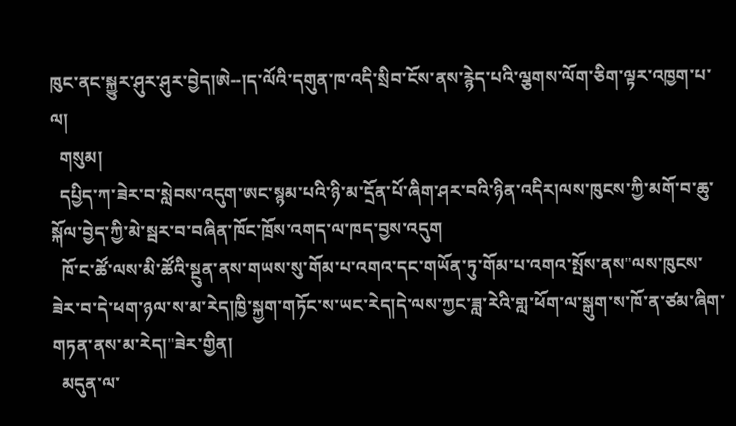ཁུང་ནང་སྐྱུར་ཤུར་ཤུར་བྱེད།ཨེ--།ད་ལོའི་དགུན་ཁ་འདི་སྲིབ་ངོས་ནས་རྙེད་པའི་ལྕགས་ལོག་ཅིག་ལྟར་འཁྱག་པ་ལ།
  གསུམ།
  དཔྱིད་ཀ་ཟེར་བ་སླེབས་འདུག་ཨང་སྙམ་པའི་ཉི་མ་དྲོན་པོ་ཞིག་ཤར་བའི་ཉིན་འདིར།ལས་ཁུངས་ཀྱི་མགོ་བ་ཆུ་སྐོལ་བྱེད་ཀྱི་མེ་སྦར་བ་བཞིན་ཁོང་ཁྲོས་འགད་ལ་ཁད་བྱས་འདུག
  ཁོ་ང་ཚོ་ལས་མི་ཚོའི་སྔུན་ནས་གཡས་སུ་གོམ་པ་འགའ་དང་གཡོན་ཏུ་གོམ་པ་འགའ་སྤོས་ནས"ལས་ཁུངས་ཟེར་བ་དེ་ཕག་ཉལ་ས་མ་རེད།ཁྱི་སྐྱག་གཏོང་ས་ཡང་རེད།དེ་ལས་ཀྱང་ཟླ་རེའི་གླ་ཕོག་ལ་སྒུག་ས་ཁོ་ན་ཙམ་ཞིག་གཏན་ནས་མ་རེད།"ཟེར་གྱིན།
  མདུན་ལ་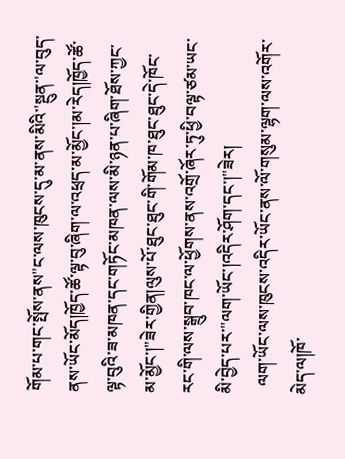གོམ་པ་གང་སྤོས་ནས"ང་ལས་ཁུངས་དུ་མ་ནས་མིའི་'སྔུན་'ལ་བུད་ནས་ཡོང་མོད།ཁྱོད་ཚོ་ལྟ་བུ་ཞིག་ལ་འཕྲད་མ་མྱོང་།མ་རེད།ཁྱོད་ཚོ་ལྟ་བུའི་ཟ་མཁན་དང་གཏོང་མཁན་ལས་མི་ཉན་པ་ཞིག་ཐོས་ཀྱང་མ་མྱོང་།"ཟེར་གྱིན།ལུས་པོ་ཐུང་ཐུང་གི་གོམ་ཁ་ཐུང་ཐུང་དེ་ཁོང་རང་གི་ལས་སྒྲུབ་ཁང་ལ་ཕྱོགས་ནས་འགྲོ་ཞོར་ཏུ་ཕྱི་བལྟ་ཙམ་ཡང་མི་བྱེད་པར་"ལག་ཡོང་།འདིར་ཤོག་དང་།"ཟེར།
  ལག་ཡོང་ལས་ཁུངས་འདིར་ཡོང་ནས་ལོ་གསུམ་ལྷག་ལས་འགོར་མེད་ལ།ཁོ་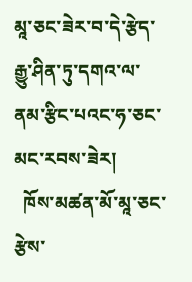མཱ་ཅང་ཟེར་བ་དེ་རྩེད་རྒྱུ་ཤིན་ཏུ་དགའ་ལ་ནམ་རྩིང་པའང་ཧ་ཅང་མང་རབས་ཟེར།
  ཁོས་མཚན་མོ་མཱ་ཅང་རྩེས་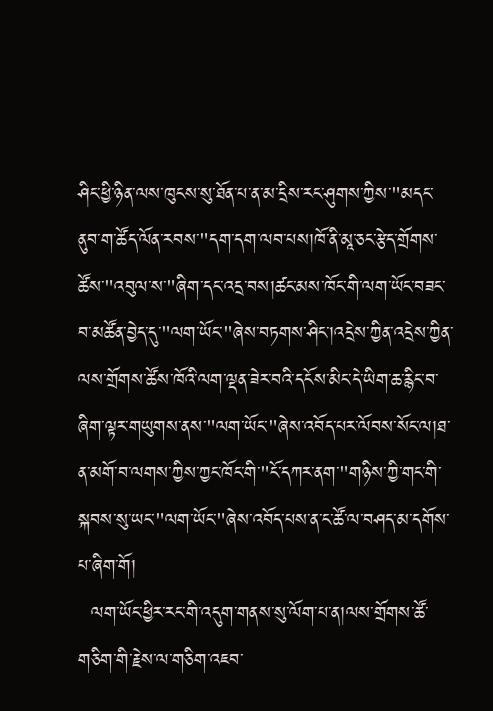ཤིང་ཕྱི་ཉིན་ལས་ཁུངས་སུ་ཐོན་པ་ན་མ་དྲིས་རང་ཤུགས་ཀྱིས་"མདང་ནུབ་ག་ཚོད་ལོན་རབས་"དག་དག་ལབ་པས།ཁོ་ནི་མཱ་ཅང་རྩེད་གྲོགས་ཚོས་"འབུལ་ས་"ཞིག་དང་འདྲ་བས།ཚང་མས་ཁོང་གི་ལག་ཡོང་བཟང་བ་མཚོན་བྱེད་དུ་"ལག་ཡོང་"ཞེས་བཏགས་ཤིང་།འདྲེས་ཀྱིན་འདྲེས་ཀྱིན་ལས་གྲོགས་ཚོས་ཁོའི་ལག་ལྡན་ཟེར་བའི་དངོས་མིང་དེ་ཡིག་ཆ་རྙིང་བ་ཞིག་ལྟར་གཡུགས་ནས་"ལག་ཡོང་"ཞེས་འབོད་པར་ལོབས་སོང་ལ།ཐ་ན་མགོ་བ་ལགས་ཀྱིས་ཀྱང་ཁོང་གི་"ངོ་དཀར་ནག་"གཉིས་ཀྱི་གང་གི་སྐབས་སུ་ཡང་"ལག་ཡོང་"ཞེས་འབོད་པས་ན་ང་ཚོ་ལ་བཤད་མ་དགོས་པ་ཞིག་གོ།
  ལག་ཡོང་ཕྱིར་རང་གི་འདུག་གནས་སུ་ལོག་པ་ན།ལས་གྲོགས་ཚོ་གཅིག་གི་རྗེས་ལ་གཅིག་འཇབ་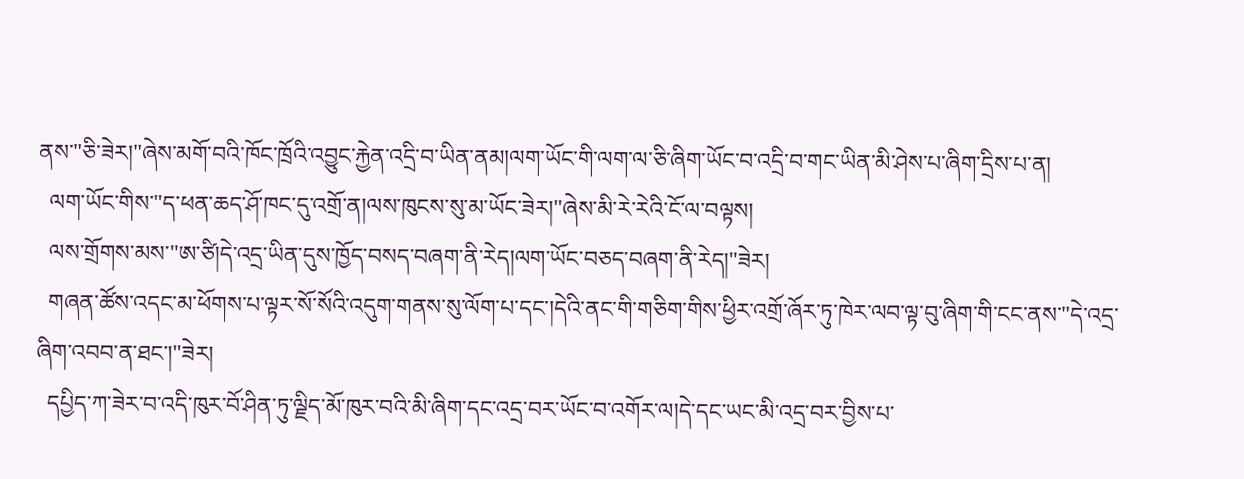ནས་"ཅི་ཟེར།"ཞེས་མགོ་བའི་ཁོང་ཁྲོའི་འབྱུང་རྐྱེན་འདྲི་བ་ཡིན་ནམ།ལག་ཡོང་གི་ལག་ལ་ཅི་ཞིག་ཡོང་བ་འདྲི་བ་གང་ཡིན་མི་ཤེས་པ་ཞིག་དྲིས་པ་ན།
  ལག་ཡོང་གིས་"ད་ཕན་ཆད་ཤོ་ཁང་དུ་འགྲོ་ན།ལས་ཁུངས་སུ་མ་ཡོང་ཟེར།"ཞེས་མི་རེ་རེའི་ངོ་ལ་བལྟས།
  ལས་གྲོགས་མས་"ཨ་ཙི།དེ་འདྲ་ཡིན་དུས་ཁྱོད་བསད་བཞག་ནི་རེད།ལག་ཡོང་བཅད་བཞག་ནི་རེད།"ཟེར།
  གཞན་ཚོས་འདང་མ་ཕོགས་པ་ལྟར་སོ་སོའི་འདུག་གནས་སུ་ལོག་པ་དང་།དེའི་ནང་གི་གཅིག་གིས་ཕྱིར་འགྲོ་ཞོར་ཏུ་ཁེར་ལབ་ལྟ་བུ་ཞིག་གི་ངང་ནས་"དེ་འདྲ་ཞིག་འབབ་ན་ཐང་།"ཟེར།
  དཔྱིད་ཀ་ཟེར་བ་འདི་ཁུར་བོ་ཤིན་ཏུ་ལྗིད་མོ་ཁུར་བའི་མི་ཞིག་དང་འདྲ་བར་ཡོང་བ་འགོར་ལ།དེ་དང་ཡང་མི་འདྲ་བར་བྱིས་པ་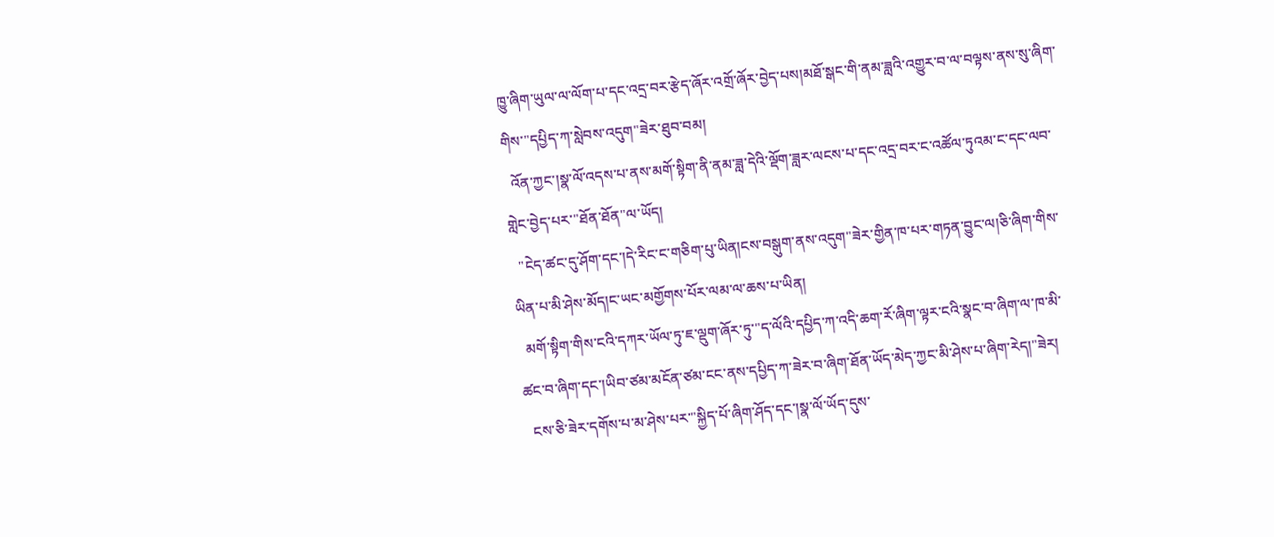ཁྱུ་ཞིག་ཡུལ་ལ་ལོག་པ་དང་འདྲ་བར་རྩེད་ཞོར་འགྲོ་ཞོར་བྱེད་པས།མཐོ་སྒང་གི་ནམ་ཟླའི་འགྱུར་བ་ལ་བལྟས་ནས་སུ་ཞིག་གིས་"དཔྱིད་ཀ་སླེབས་འདུག"ཟེར་ཐུབ་བམ།
  འོན་ཀྱང་།སྣ་ལོ་འདས་པ་ནས་མགོ་སྟིག་ནི་ནམ་ཟླ་དེའི་ལྡོག་ཟླར་ལངས་པ་དང་འདྲ་བར་ང་འཚོལ་ཏུའམ་ང་དང་ལབ་གླེང་བྱེད་པར་"ཐོན་ཐོན"ལ་ཡོད།
  "ངེད་ཚང་དུ་ཤོག་དང་།དེ་རིང་ང་གཅིག་པུ་ཡིན།ངས་བསྒུག་ནས་འདུག"ཟེར་གྱིན་ཁ་པར་གཏན་བྱུང་ལ།ཅི་ཞིག་གིས་ཡིན་པ་མི་ཤེས་མོད།ང་ཡང་མགྱོགས་པོར་ལམ་ལ་ཆས་པ་ཡིན།
  མགོ་སྟིག་གིས་ངའི་དཀར་ཡོལ་ཏུ་ཇ་ལྡུག་ཞོར་ཏུ་"ད་ལོའི་དཔྱིད་ཀ་འདི་ཆག་རོ་ཞིག་ལྟར་ངའི་སྣང་བ་ཞིག་ལ་ཁ་མི་ཚང་བ་ཞིག་དང་།ཡིབ་ཙམ་མངོན་ཙམ་ངང་ནས་དཔྱིད་ཀ་ཟེར་བ་ཞིག་ཐོན་ཡོད་མེད་ཀྱང་མི་ཤེས་པ་ཞིག་རེད།"ཟེར།
  ངས་ཅི་ཟེར་དགོས་པ་མ་ཤེས་པར་"སྐྱིད་པོ་ཞིག་ཤོད་དང་།སྣ་ལོ་ཡོད་དུས་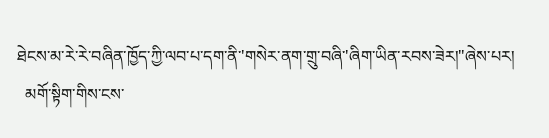ཐེངས་མ་རེ་རེ་བཞིན་ཁྱོད་ཀྱི་ལབ་པ་དག་ནི་'གསེར་ནག་གྲུ་བཞི་'ཞིག་ཡིན་རབས་ཟེར།"ཞེས་པར།
  མགོ་སྟིག་གིས་ངས་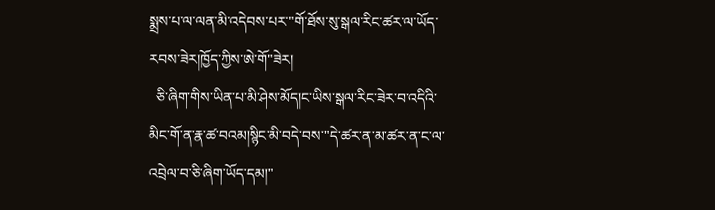སྨྲས་པ་ལ་ལན་མི་འདེབས་པར་"གོ་ཐོས་སུ་སྒལ་རིང་ཚར་ལ་ཡོད་རབས་ཟེར།ཁྱོད་ཀྱིས་ཨེ་གོ"ཟེར།
  ཅི་ཞིག་གིས་ཡིན་པ་མི་ཤེས་མོད།ང་ཡིས་སྒལ་རིང་ཟེར་བ་འདིའི་མིང་གོ་ན་རྣ་ཚ་བའམ།སྙིང་མི་བདེ་བས་"དེ་ཚར་ན་མ་ཚར་ན་ང་ལ་འབྲེལ་བ་ཅི་ཞིག་ཡོད་དམ།"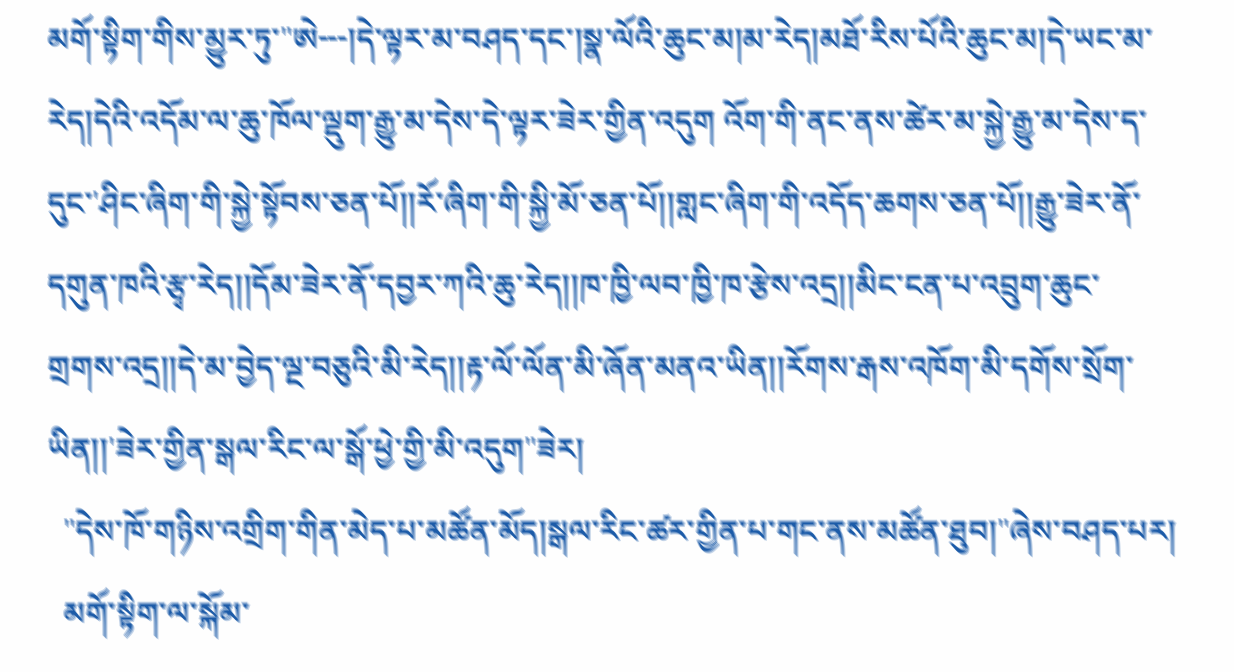མགོ་སྟིག་གིས་མྱུར་ཏུ་"ཨེ---།དེ་ལྟར་མ་བཤད་དང་།སྣ་ལོའི་ཆུང་མ།མ་རེད།མཐོ་རིས་པོའི་ཆུང་མ།དེ་ཡང་མ་རེད།དེའི་འདོམ་ལ་ཆུ་ཁོལ་ལྡུག་རྒྱུ་མ་དེས་དེ་ལྟར་ཟེར་གྱིན་འདུག འོག་གི་ནང་ནས་ཚེར་མ་སྐྱེ་རྒྱུ་མ་དེས་ད་དུང་'ཤིང་ཞིག་གི་སྐྱེ་སྟོབས་ཅན་པོ།།རོ་ཞིག་གི་སྐྱི་མོ་ཅན་པོ།།གླང་ཞིག་གི་འདོད་ཆགས་ཅན་པོ།།རྒྱུ་ཟེར་ནོ་དགུན་ཁའི་རྩྭ་རེད།།དོམ་ཟེར་ནོ་དབྱར་ཀའི་ཆུ་རེད།།ཁ་ཁྱི་ལབ་ཁྱི་ཁ་རྩེས་འདྲ།།མིང་ངན་པ་འབྲུག་ཆུང་གྲགས་འདྲ།།དེ་མ་བྱེད་ལྔ་བཅུའི་མི་རེད།།རྟ་ལོ་ལོན་མི་ཞོན་མནའ་ཡིན།།རོགས་རྒས་འཁོག་མི་དགོས་སྲོག་ཡིན།།'ཟེར་གྱིན་སྒལ་རིང་ལ་སྒོ་ཕྱེ་གྱི་མི་འདུག"ཟེར།
  "དེས་ཁོ་གཉིས་འགྲིག་གིན་མེད་པ་མཚོན་མོད།སྒལ་རིང་ཚར་གྱིན་པ་གང་ནས་མཚོན་ཐུབ།"ཞེས་བཤད་པར།
  མགོ་སྟིག་ལ་སྐོམ་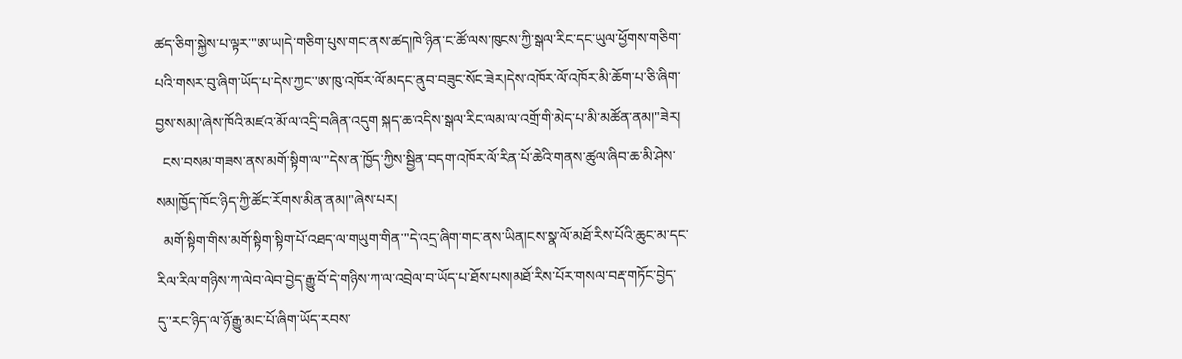ཚད་ཅིག་སྐྱེས་པ་ལྟར་"ཨ་ཡ།དེ་གཅིག་པུས་གང་ནས་ཚད།ཁེ་ཉིན་ང་ཚོ་ལས་ཁུངས་ཀྱི་སྒལ་རིང་དང་ཡུལ་ཕྱོགས་གཅིག་པའི་གསར་བུ་ཞིག་ཡོད་པ་དེས་ཀྱང་'ཨ་ཁུ་འཁོར་ལོ་མདང་ནུབ་བཟུང་སོང་ཟེར།དེས་འཁོར་ལོ་འཁོར་མི་ཆོག་པ་ཅི་ཞིག་བྱས་སམ།'ཞེས་ཁོའི་མཛའ་མོ་ལ་འདྲི་བཞིན་འདུག སྐད་ཆ་འདིས་སྒལ་རིང་ལམ་ལ་འགྲོ་གི་མེད་པ་མི་མཚོན་ནམ།"ཟེར།
  ངས་བསམ་གཟས་ནས་མགོ་སྟིག་ལ་"དེས་ན་ཁྱོད་ཀྱིས་སྦྱིན་བདག་འཁོར་ལོ་རིན་པོ་ཆེའི་གནས་ཚུལ་ཞིབ་ཆ་མི་ཤེས་སམ།ཁྱོད་ཁོང་ཉིད་ཀྱི་ཚོང་རོགས་མིན་ནམ།"ཞེས་པར།
  མགོ་སྟིག་གིས་མགོ་སྟིག་སྟིག་པོ་འཐད་ལ་གཡུག་གིན་"དེ་འདྲ་ཞིག་གང་ནས་ཡིན།ངས་སྣ་ལོ་མཐོ་རིས་པོའི་ཆུང་མ་དང་རིལ་རིལ་གཉིས་ཀ་ལེབ་ལེབ་བྱེད་རྒྱུ་བོ་དེ་གཉིས་ཀ་ལ་འབྲེལ་བ་ཡོད་པ་ཐོས་པས།མཐོ་རིས་པོར་གསལ་བརྡ་གཏོང་བྱེད་དུ་'རང་ཉིད་ལ་ཉོ་རྒྱུ་མང་པོ་ཞིག་ཡོད་རབས་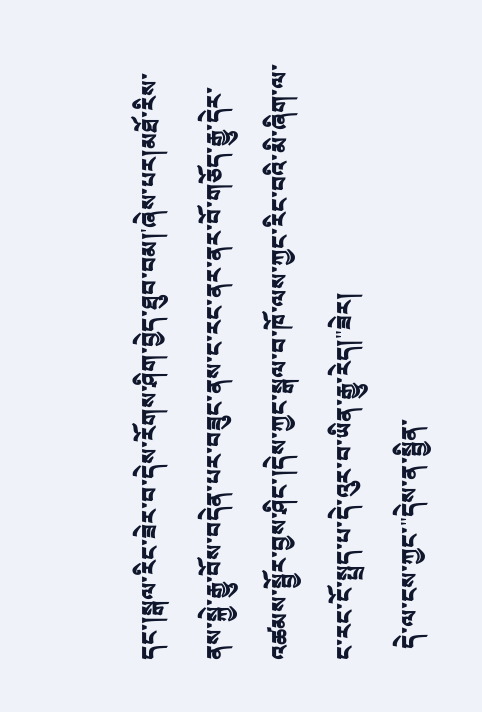དང་།སྒལ་རིང་ཟེར་བ་དེས་རོགས་ཤིག་བྱེད་ཐུབ་བམ།'ཞེས་པར།མཐོ་རིས་ནས་སྐྱེ་རྒྱུ་བོས་བདེན་པར་བཟུང་ནས་ང་རང་ནར་ནར་བོ་གཅོད་རྒྱུ་དེར་འཚམས་སྦྱོར་བྱས་ཤིང་།དེས་ཀྱང་སྒལ་བ་ཁོ་ལས་ཀྱང་རིང་བའི་མི་ཞིག་ལ་ང་རང་ངོ་སྤྲད་པ་དེ་འུར་བ་ཡིན་རྒྱུ་རེད།"ཟེར།
  དེ་ལ་ངས་ཀྱང་"དེས་ན་སྦྱིན་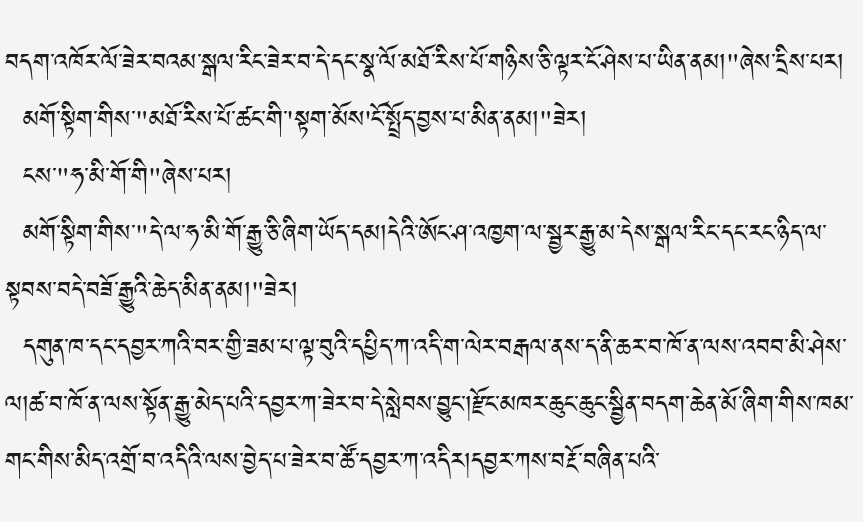བདག་འཁོར་ལོ་ཟེར་བའམ་སྒལ་རིང་ཟེར་བ་དེ་དང་སྣ་ལོ་མཐོ་རིས་པོ་གཉིས་ཅི་ལྟར་ངོ་ཤེས་པ་ཡིན་ནམ།"ཞེས་དྲིས་པར།
  མགོ་སྟིག་གིས་"མཐོ་རིས་པོ་ཚང་གི་'སྟག་མོས'ངོ་སྤྲོད་བྱས་པ་མིན་ནམ།"ཟེར།
  ངས་"ཧ་མི་གོ་གི"ཞེས་པར།
  མགོ་སྟིག་གིས་"དེ་ལ་ཧ་མི་གོ་རྒྱུ་ཅི་ཞིག་ཡོད་དམ།དེའི་ཨོང་ཤ་འཁྱག་ལ་སྦྱར་རྒྱུ་མ་དེས་སྒལ་རིང་དང་རང་ཉིད་ལ་སྟབས་བདེ་བཟོ་རྒྱུའི་ཆེད་མིན་ནམ།"ཟེར།
  དགུན་ཁ་དང་དབྱར་ཀའི་བར་གྱི་ཟམ་པ་ལྟ་བུའི་དཔྱིད་ཀ་འདི་ག་ལེར་བརྒལ་ནས་ད་ནི་ཆར་བ་ཁོ་ན་ལས་འབབ་མི་ཤེས་ལ།ཚ་བ་ཁོ་ན་ལས་སྟོན་རྒྱུ་མེད་པའི་དབྱར་ཀ་ཟེར་བ་དེ་སླེབས་བྱུང་།རྫོང་མཁར་ཆུང་ཆུང་སྦྱིན་བདག་ཆེན་མོ་ཞིག་གིས་ཁམ་གང་གིས་མིད་འགྲོ་བ་འདིའི་ལས་བྱེད་པ་ཟེར་བ་ཚོ་དབྱར་ཀ་འདིར།དབྱར་ཀས་བརྔོ་བཞིན་པའི་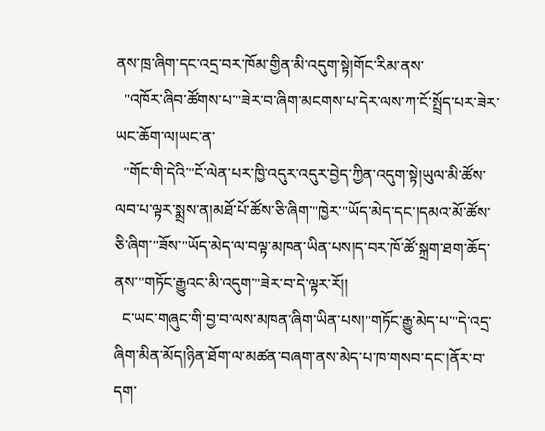ནས་ཁྲ་ཞིག་དང་འདྲ་བར་ཁོམ་གྱིན་མི་འདུག་སྟེ།གོང་རིམ་ནས་
  "འཁོར་ཞིབ་ཚོགས་པ་"ཟེར་བ་ཞིག་མངགས་པ་དེར་ལས་ཀ་ངོ་སྤྲོད་པར་ཟེར་ཡང་ཆོག་ལ།ཡང་ན་
  "གོང་གི་དེའི་"ངོ་ལེན་པར་ཁྱི་འདུར་འདུར་བྱེད་ཀྱིན་འདུག་སྟེ།ཡུལ་མི་ཚོས་ལབ་པ་ལྟར་སྨྲས་ན།མཐོ་པོ་ཚོས་ཅི་ཞིག་"ཁྱེར་"ཡོད་མེད་དང་།དམའ་མོ་ཚོས་ཅི་ཞིག་"ཟོས་"ཡོད་མེད་ལ་བལྟ་མཁན་ཡིན་པས།ད་བར་ཁོ་ཚོ་སྐྲག་ཐག་ཆོད་ནས་"གཏོང་རྒྱུའང་མི་འདུག་"ཟེར་བ་དེ་ལྟར་རོ།།
  ང་ཡང་གཞུང་གི་བྱ་བ་ལས་མཁན་ཞིག་ཡིན་པས།"གཏོང་རྒྱུ་མེད་པ་"དེ་འདྲ་ཞིག་མིན་མོད།ཉིན་ཐོག་ལ་མཚན་བཞག་ནས་མེད་པ་ཁ་གསབ་དང་།ནོར་བ་དག་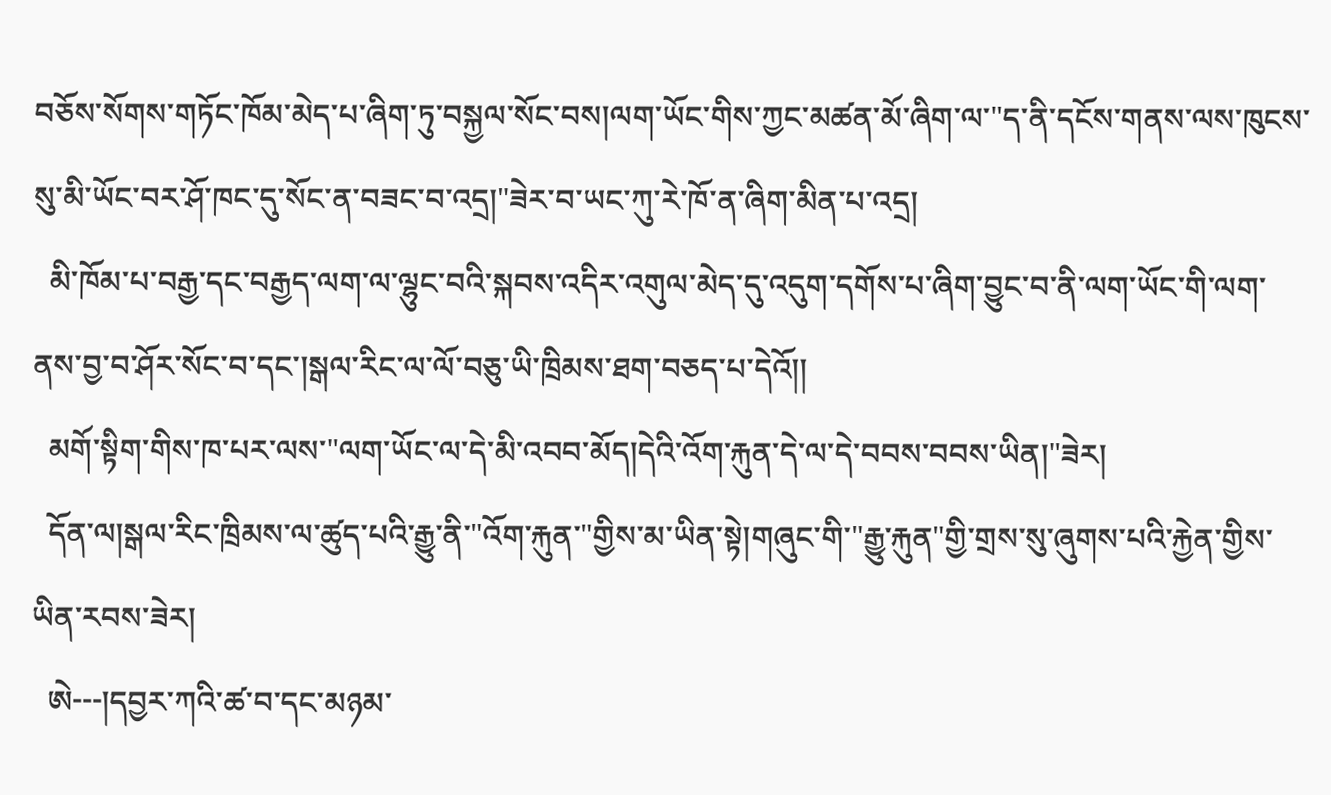བཅོས་སོགས་གཏོང་ཁོམ་མེད་པ་ཞིག་ཏུ་བསྐྱལ་སོང་བས།ལག་ཡོང་གིས་ཀྱང་མཚན་མོ་ཞིག་ལ་"ད་ནི་དངོས་གནས་ལས་ཁུངས་སུ་མི་ཡོང་བར་ཤོ་ཁང་དུ་སོང་ན་བཟང་བ་འདྲ།"ཟེར་བ་ཡང་ཀུ་རེ་ཁོ་ན་ཞིག་མིན་པ་འདྲ།
  མི་ཁོམ་པ་བརྒྱ་དང་བརྒྱད་ལག་ལ་ལྷུང་བའི་སྐབས་འདིར་འགུལ་མེད་དུ་འདུག་དགོས་པ་ཞིག་བྱུང་བ་ནི་ལག་ཡོང་གི་ལག་ནས་བྱ་བ་ཤོར་སོང་བ་དང་།སྒལ་རིང་ལ་ལོ་བཅུ་ཡི་ཁྲིམས་ཐག་བཅད་པ་དེའོ།།
  མགོ་སྟིག་གིས་ཁ་པར་ལས་"ལག་ཡོང་ལ་དེ་མི་འབབ་མོད།དེའི་འོག་རྐུན་དེ་ལ་དེ་བབས་བབས་ཡིན།"ཟེར།
  དོན་ལ།སྒལ་རིང་ཁྲིམས་ལ་ཚུད་པའི་རྒྱུ་ནི་"འོག་རྐུན་"གྱིས་མ་ཡིན་སྟེ།གཞུང་གི་"རྒྱུ་རྐུན"གྱི་གྲས་སུ་ཞུགས་པའི་རྐྱེན་གྱིས་ཡིན་རབས་ཟེར།
  ཨེ---།དབྱར་ཀའི་ཚ་བ་དང་མཉམ་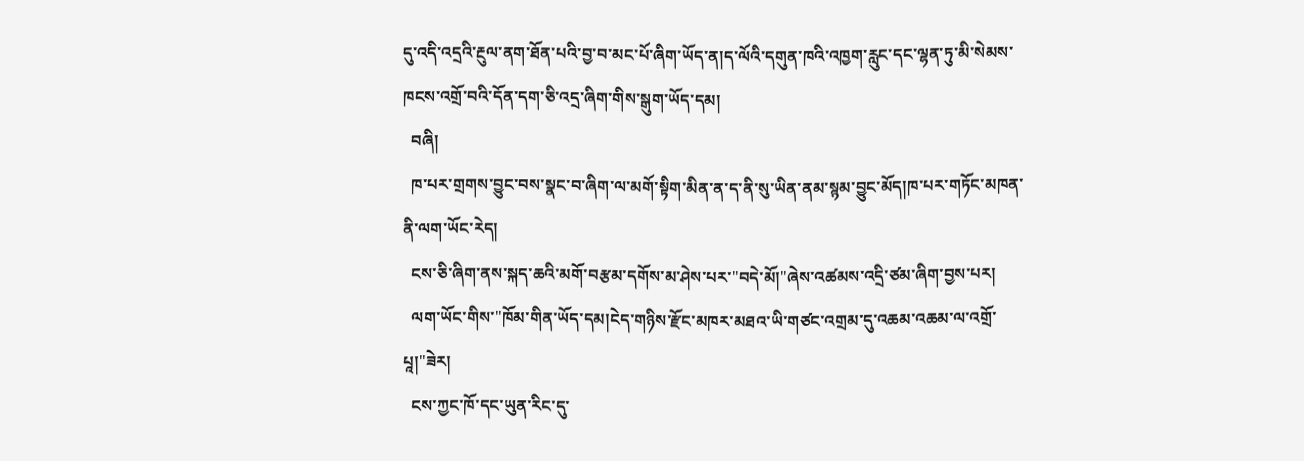དུ་འདི་འདྲའི་རྔུལ་ནག་ཐོན་པའི་བྱ་བ་མང་པོ་ཞིག་ཡོད་ན།ད་ལོའི་དགུན་ཁའི་འཁྱག་རླུང་དང་ལྷན་ཏུ་མི་སེམས་ཁངས་འགྲོ་བའི་དོན་དག་ཅི་འདྲ་ཞིག་གིས་སྒུག་ཡོད་དམ།
  བཞི།
  ཁ་པར་གྲགས་བྱུང་བས་སྣང་བ་ཞིག་ལ་མགོ་སྟིག་མིན་ན་ད་ནི་སུ་ཡིན་ནམ་སྙམ་བྱུང་མོད།ཁ་པར་གཏོང་མཁན་ནི་ལག་ཡོང་རེད།
  ངས་ཅི་ཞིག་ནས་སྐད་ཆའི་མགོ་བརྩམ་དགོས་མ་ཤེས་པར་"བདེ་མོ།"ཞེས་འཚམས་འདྲི་ཙམ་ཞིག་བྱས་པར།
  ལག་ཡོང་གིས་"ཁོམ་གིན་ཡོད་དམ།ངེད་གཉིས་རྫོང་མཁར་མཐའ་ཡི་གཙང་འགྲམ་དུ་འཆམ་འཆམ་ལ་འགྲོ་པཱ།"ཟེར།
  ངས་ཀྱང་ཁོ་དང་ཡུན་རིང་དུ་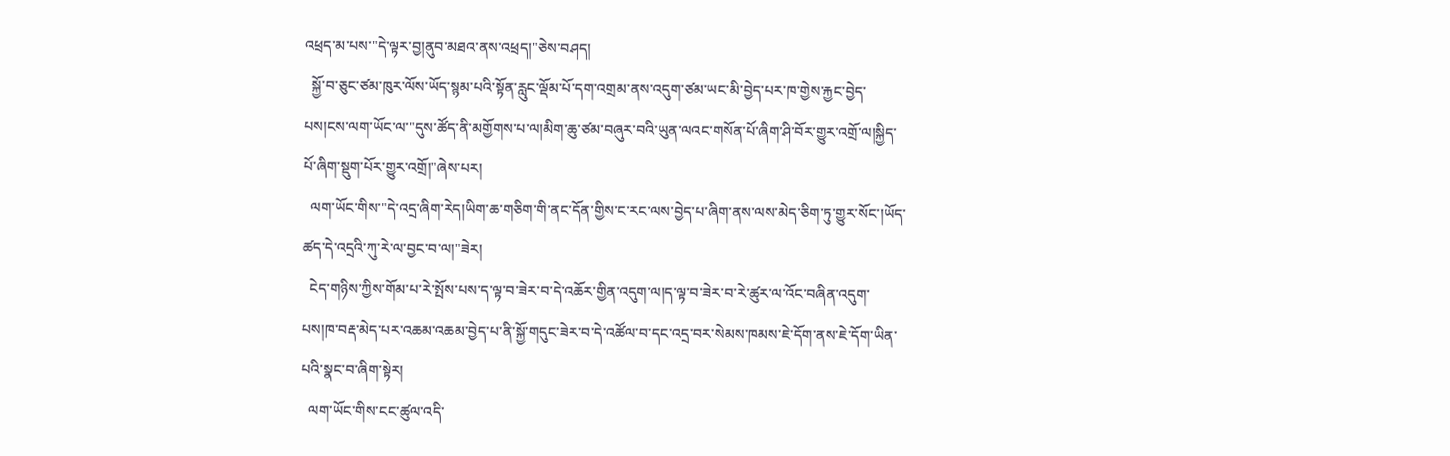འཕྲད་མ་པས་"དེ་ལྟར་བྱ།ནུབ་མཐའ་ནས་འཕྲད།"ཅེས་བཤད།
  སྐྱོ་བ་ཅུང་ཙམ་ཁུར་ལོས་ཡོད་སྙམ་པའི་སྟོན་རླུང་ལྡོམ་པོ་དག་འགྲམ་ནས་འདུག་ཙམ་ཡང་མི་བྱེད་པར་ཁ་གྱེས་རྐྱང་བྱེད་པས།ངས་ལག་ཡོང་ལ་"དུས་ཚོད་ནི་མགྱོགས་པ་ལ།མིག་ཆུ་ཙམ་བཞུར་བའི་ཡུན་ལའང་གསོན་པོ་ཞིག་ཤི་བོར་གྱུར་འགྲོ་ལ།སྐྱིད་པོ་ཞིག་སྡུག་པོར་གྱུར་འགྲོ།"ཞེས་པར།
  ལག་ཡོང་གིས་"དེ་འདྲ་ཞིག་རེད།ཡིག་ཆ་གཅིག་གི་ནང་དོན་གྱིས་ང་རང་ལས་བྱེད་པ་ཞིག་ནས་ལས་མེད་ཅིག་ཏུ་གྱུར་སོང་།ཡོད་ཚད་དེ་འདྲའི་ཀུ་རེ་ལ་བྱང་བ་ལ།"ཟེར།
  ངེད་གཉིས་ཀྱིས་གོམ་པ་རེ་སྤོས་པས་ད་ལྟ་བ་ཟེར་བ་དེ་འཆོར་གྱིན་འདུག་ལ།ད་ལྟ་བ་ཟེར་བ་རེ་ཚུར་ལ་འོང་བཞིན་འདུག་པས།ཁ་བརྡ་མེད་པར་འཆམ་འཆམ་བྱེད་པ་ནི་སྐྱོ་གདུང་ཟེར་བ་དེ་འཚོལ་བ་དང་འདྲ་བར་སེམས་ཁམས་ཇེ་དོག་ནས་ཇེ་དོག་ཡིན་པའི་སྣང་བ་ཞིག་སྟེར།
  ལག་ཡོང་གིས་ངང་ཚུལ་འདི་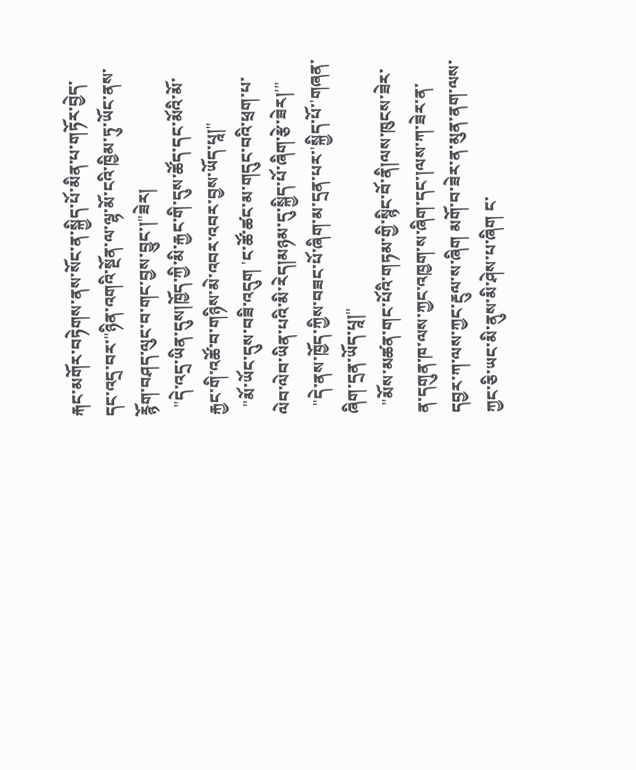རྐང་མགོར་བཏེགས་ནས་སོང་ན་སྐྱིད་པོ་མིན་པ་གཏོར་བྱེད་དང་འདྲ་བར་"ཉིན་འགའི་སྔོན་ལ་ལྷ་མོ་ངའི་ཁྱིམ་ཏུ་ཡོང་ནས་རྙོག་བཤད་ལུང་བ་གང་བྱས་བྱུང་།"ཟེར།
  "དེ་འདྲ་ཡིན་དུས།ཁྱོད་ཀྱི་མི་རྐྱང་གི་དུས་ཚོད་དང་མོའི་མོ་རྐྱང་གི་འཚོ་བ་གཉིས་མེ་འབར་འབར་བྱས་ཡོད་པཱ།"
  "མོ་ཡོང་དུས་བཟི་འདུག 'ང་ཚོ་ཚང་མ་གདུང་བའི་ཕྲག་པ་ལེབ་ལེབ་ཡིན་པའི་མི་རེད།མཉམ་དུ་སྐྱིད་པོ་ཞིག་རྩེ་ཟེར།'"
  "དེ་ནས་ཁྱོད་ཀྱིས་བཟང་པོ་ཞིག་མ་དྲན་པར་'སྐྱིད་པོ་'གཞན་ཞིག་དྲན་ཡོད་པཱ།"
  "མོས་མཚན་གང་པོའི་གཏམ་གྱི་སྙིང་བོ་ནི།ལས་ཁུངས་ཟེར་ན་དགུན་ཁ་ལས་ཀྱང་འཁྱག་ས་ཞིག་དང་།ལས་ཀ་ཟེར་ན་དབྱར་ཀ་ལས་ཀྱང་རྔུལ་ས་ཞིག མགོ་བ་ཟེར་ན་མུན་ནག་ལས་ཀྱང་ཅི་ཡང་མི་ནུས་མི་ཤེས་པ་ཞིག ང་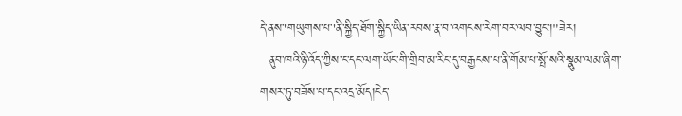དེ་ནས་'གཡུགས་པ་'ནི་སྐྱིད་ཐོག་སྐྱིད་ཡིན་རབས་རྣ་བ་འགངས་རེག་བར་ལབ་བྱུང་།"ཟེར།
  ནུབ་ཁའི་ཉི་འོད་ཀྱིས་ང་དང་ལག་ཡོང་གི་གྲིབ་མ་རིང་དུ་བརྒྱངས་པ་ནི་གོམ་པ་སྤོ་སའི་སྣུམ་ལམ་ཞིག་གསར་ཏུ་བཟོས་པ་དང་འདྲ་མོད།ངེད་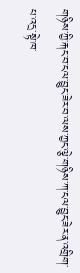གཉིས་ཀྱི་རྐང་བ་ངལ་བྱུང་ཟེར་བ་ལས་ཀྱང་ལྕེ་གཉིས་ཀ་ངལ་བྱུང་ཟེར་ན་འགྲིག་པ་འདྲ་སྟེ་ཁ་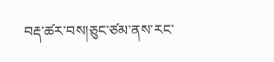བརྡ་ཚར་བས།ཅུང་ཙམ་ནས་རང་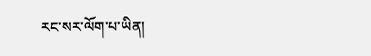རང་སར་ལོག་པ་ཡིན།